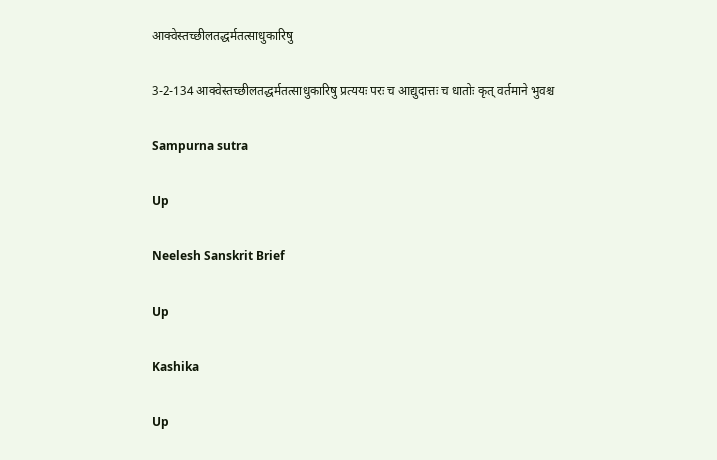आक्वेस्तच्छीलतद्धर्मतत्साधुकारिषु

3-2-134 आक्वेस्तच्छीलतद्धर्मतत्साधुकारिषु प्रत्ययः परः च आद्युदात्तः च धातोः कृत् वर्तमाने भुवश्च

Sampurna sutra

Up

Neelesh Sanskrit Brief

Up

Kashika

Up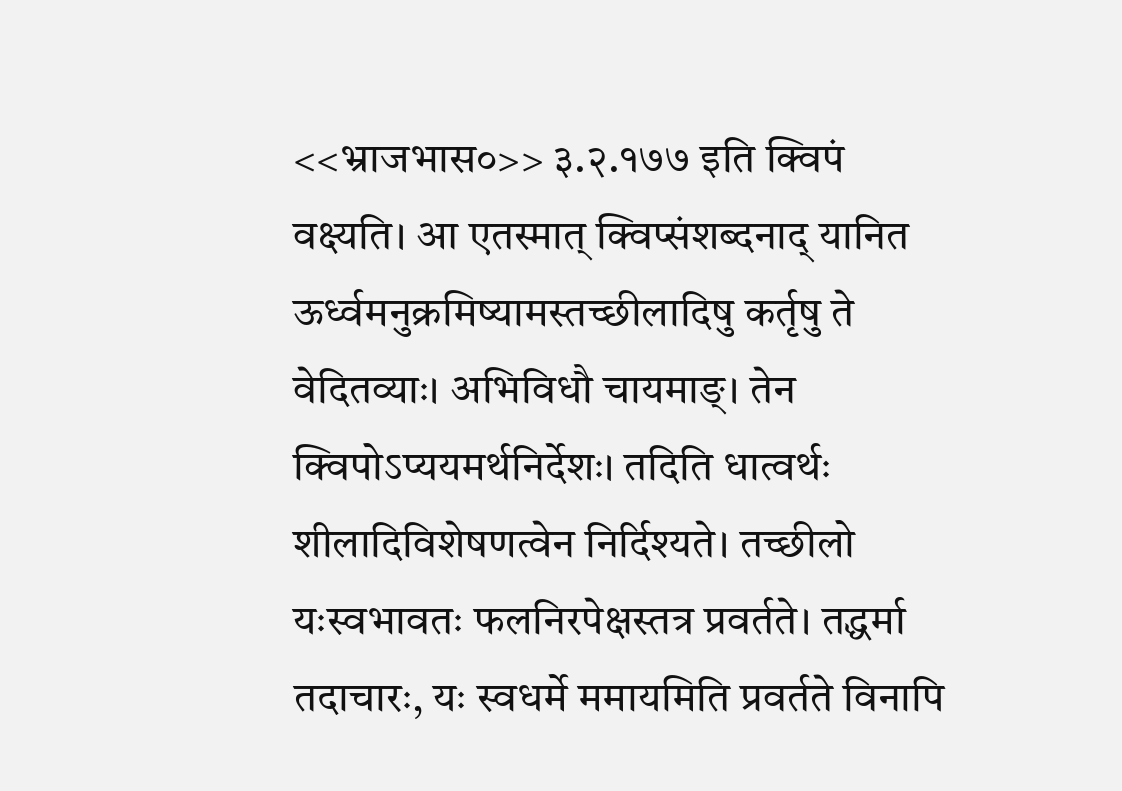<<भ्राजभास०>> ३.२.१७७ इति क्विपं वक्ष्यति। आ एतस्मात् क्विप्संशब्दनाद् यानित ऊर्ध्वमनुक्रमिष्यामस्तच्छीलादिषु कर्तृषु ते वेदितव्याः। अभिविधौ चायमाङ्। तेन क्विपोऽप्ययमर्थनिर्देशः। तदिति धात्वर्थः शीलादिविशेषणत्वेन निर्दिश्यते। तच्छीलो यःस्वभावतः फलनिरपेक्षस्तत्र प्रवर्तते। तद्धर्मा तदाचारः, यः स्वधर्मे ममायमिति प्रवर्तते विनापि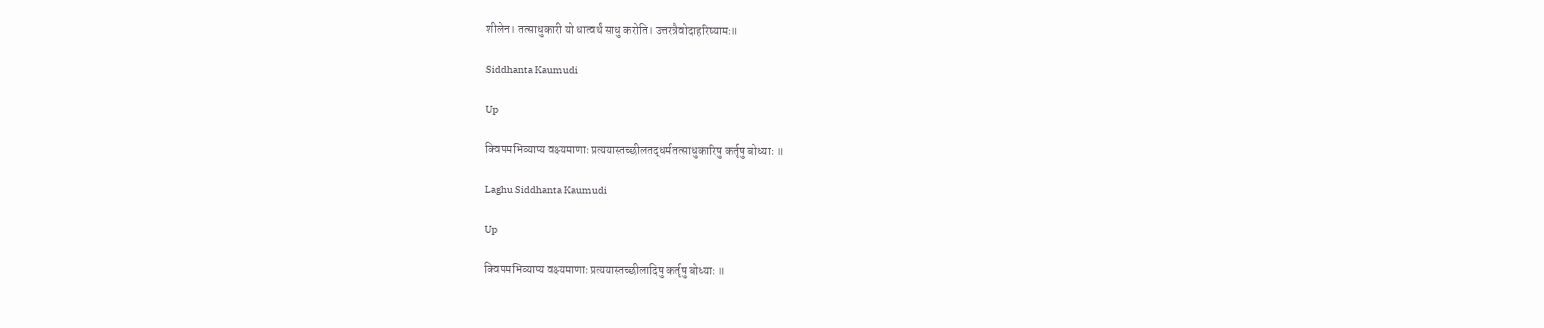शीलेन। तत्साधुकारी यो धात्वर्थं साधु करोति। उत्तरत्रैवोदाहरिष्यामः॥

Siddhanta Kaumudi

Up

क्विपमभिव्याप्य वक्ष्यमाणाः प्रत्ययास्तच्छीलतद्धर्मतत्साधुकारिषु कर्तृषु बोध्याः ॥

Laghu Siddhanta Kaumudi

Up

क्विपमभिव्याप्य वक्ष्यमाणाः प्रत्ययास्तच्छीलादिषु कर्तृषु बोध्याः ॥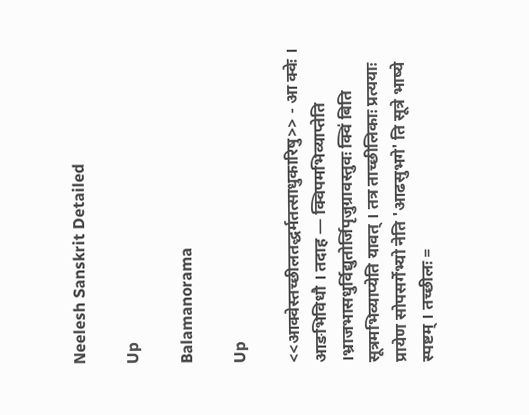Neelesh Sanskrit Detailed

Up

Balamanorama

Up

<<आक्वेस्तच्छीलतद्धर्मतत्साधुकारिषु>> - आ क्वेः । आङभिविधौ । तदाह — क्विपमभिव्याप्तेति ।भ्राजभासधुर्विद्युतोर्जिपृजुग्रावस्तुवः क्वि॑ बिति सूत्रमभिव्याप्येति यावत् । तत्र ताच्छीलिकाः प्रत्ययाः प्रायेण सोपसर्गेभ्यो नेति 'आढसुभगे' ति सूत्रे भाष्ये स्पष्टम् । तच्छीलः =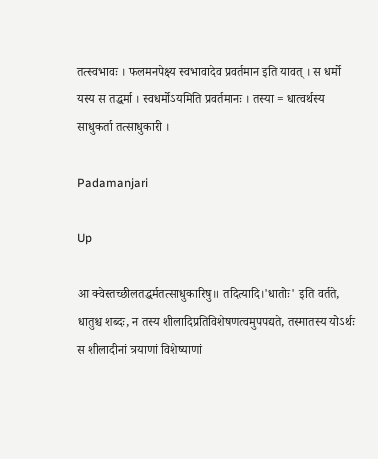तत्स्वभावः । फलमनपेक्ष्य स्वभावादेव प्रवर्तमान इति यावत् । स धर्मो यस्य स तद्धर्मा । स्वधर्मोऽयमिति प्रवर्तमानः । तस्या = धात्वर्थस्य साधुकर्ता तत्साधुकारी ।

Padamanjari

Up

आ क्वेस्तच्छीलतद्धर्मतत्साधुकारिषु॥ तदित्यादि।'धातोः' इति वर्तते, धातुश्च शब्दः, न तस्य शीलादिप्रतिविशेषणत्वमुपपद्यते, तस्मातस्य योऽर्थः स शीलादीनां त्रयाणां विशेष्याणां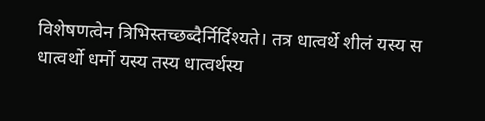विशेषणत्वेन त्रिभिस्तच्छब्दैर्निर्दिश्यते। तत्र धात्वर्थे शीलं यस्य स धात्वर्थो धर्मो यस्य तस्य धात्वर्थस्य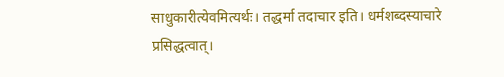साधुकारीत्येवमित्यर्थः। तद्धर्मा तदाचार इति। धर्मशब्दस्याचारे प्रसिद्धत्वात्।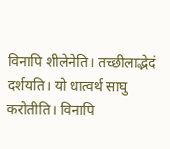विनापि शीलेनेति। तच्छीलाद्भेदं दर्शयति। यो धात्वर्थ साघु करोतीति। विनापि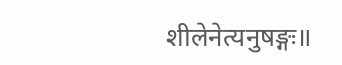शीलेनेत्यनुषङ्गः॥